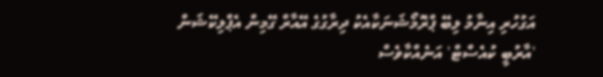އަގުހުރި އިނާމު ލިބޭ ޕްރޮމޯޝަނަކާއެކު ދިރާގުގެ އޭއާރް ގޭމިން އެޕްލިކޭޝަން 'އާރުބީ ކުއެސްޓް' އަނެއްކާވެސް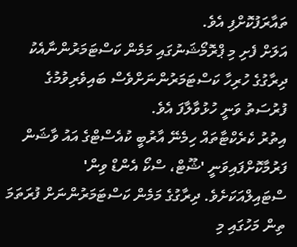ތައާރަފުކޮށްފި އެވެ.
އަލަށް ފެށި މި ޕްރޮމޯޝަނުގައި މަމެން ކަސްޓަމަރުންނާއެކު ދިރާގުގެ ހުރިހާ ކަސްޓަމަރުންނަށްވެސް ބައިވެރިވުމުގެ ފުރުސަތު ވަނީ ހުޅުވާލާފަ އެވެ.
އިތުރު ކެރެކްޓާތައް ހިމެނޭ އާރުބީ ކުއެސްޓްގެ އައު ވާޝަން ފަރުމާކޮށްފައިވަނީ 'ޝޫޓް، ސްކޯ އެންޑް ވިން' ސްޓައިލްއަކަށެވެ. ދިރާގުގެ މަމެން ކަސްޓަމަރުންނަށް ފުރަތަމަ ތިން މަހުގައި މި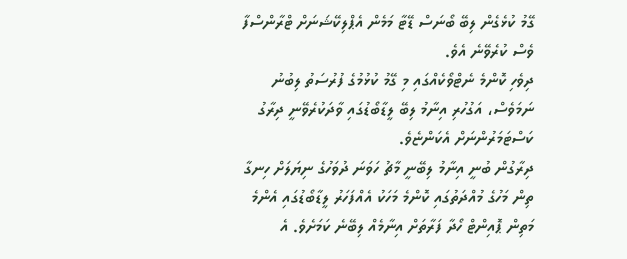ގޭމު ކުޅެގެން ލިބޭ ބޯނަސް ޑޭޓާ މަމެން އެޕްލިކޭޝަނަށް ޓްރާންސްފާ ވެސް ކުރެވޭނެ އެވެ.
ދިވެހި ކޮންމެ ނެޓްވޯކެއްގައި މި ގޭމު ކުޅުމުގެ ފުރުސަތު ލިބުނު ނަމަވެސް، އަގުހުރި އިނާމު ލިބޭ ލީޑާބޯޑުގައި ވާދަކުރެވޭނީ ދިރާގު ކަސްޓަމަރުންނަށް އެކަންޏެވެ.
ދިރާގުން ބުނީ އިނާމު ލިބޭނީ މާޗު ހަވަނަ ދުވަހުގެ ނިޔަލަށް ހިނގާ ތިން މަހުގެ މުއްދަތުގައި ކޮންމެ މަހަކު އެއްފަހަރު ލީޑާބޯޑުގައި އެންމެ މަތިން ޕޮއިންޓް ހޯދާ ފަރާތަށް އިނާމެއް ލިބޭނެ ކަމަށެވެ. އެ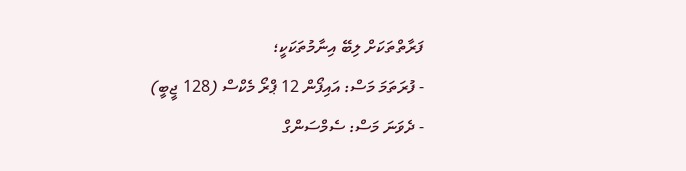ފަރާތްތަކަށް ލިބޭ އިނާމުތަކަކީ؛
- ފުރަތަމަ މަސް: އައިފޯން 12 ޕްރޯ މެކްސް (128 ޖީބީ)
- ދެވަނަ މަސް: ސެމްސަންގް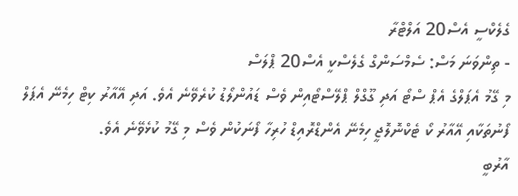ގެލެކްސީ އެސް20 އަލްޓްރާ
- ތިންވަނަ މަސް: ސެމްސަންގް ގެލެސްކީ އެސް20 ޕްލަސް
މި ގޭމު އެޕަލްގެ އެޕް ސްޓޯ އަދި ގޫގްލް ޕްލޭސްޓޯއިން ވެސް ޑައުންލޯޑު ކުރެވޭނެ އެވެ. އަދި އޭއާރު ކިޓް ހިމެނޭ އެޕަލް ފޯނުތަކާއި އޭއާރު ކޯ ޓެކްނޮލޮޖީ ހިމެނޭ އެންޑްރޮއިޑް ހުރިހާ ފޯނަކުން ވެސް މި ގޭމު ކުޅެވޭނެ އެވެ.
އާރުބީ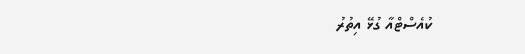ކުއެސްޓްއާ ގުޅޭ އިތުރު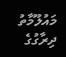މައުލޫމާތު ދިރާގުގެ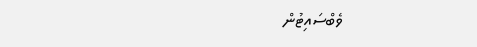ވެބްސައިޓުން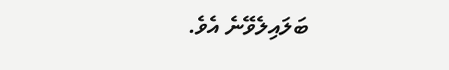ބަލައިލެވޭނެ އެވެ.